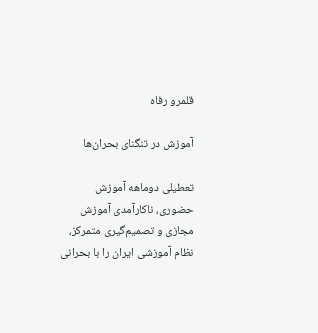قلمرو رفاه

آموزش در تنگنای بحران‌ها

تعطیلی دوماهه آموزش حضوری، ناکارآمدی آموزش مجازی و تصمیم‌گیری متمرکز، نظام آموزشی ایران را با بحرانی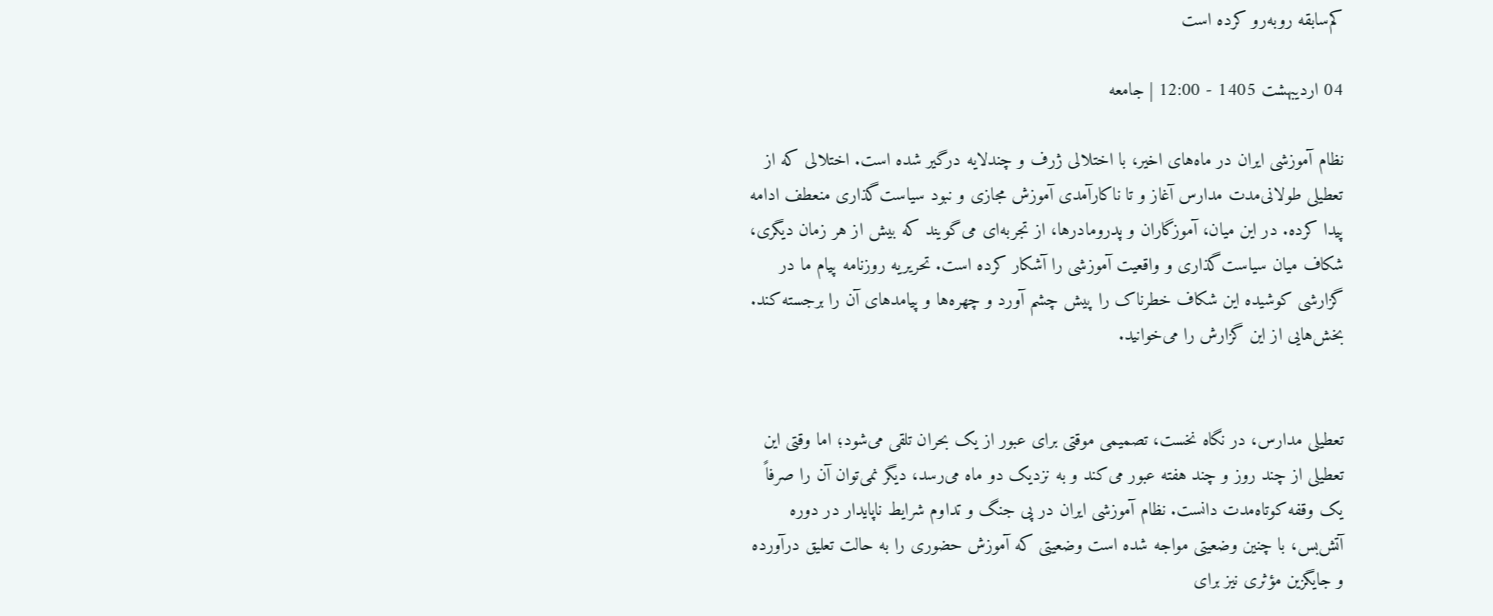کم‌سابقه روبه‌رو کرده است

04 اردیبهشت 1405 - 12:00 | جامعه

نظام آموزشی ایران در ماه‌های اخیر، با اختلالی ژرف و چندلایه درگیر شده است. اختلالی که از تعطیلی طولانی‌مدت مدارس آغاز و تا ناکارآمدی آموزش مجازی و نبود سیاست‌گذاری منعطف ادامه پیدا کرده. در این میان، آموزگاران و پدرومادرها، از تجربه‌ای می‌گویند که بیش از هر زمان دیگری، شکاف میان سیاست‌گذاری و واقعیت آموزشی را آشکار کرده است. تحریریه روزنامه پیام ما در گزارشی کوشیده این شکاف خطرناک را پیش چشم آورد و چهره‌ها و پیامدهای آن را برجسته کند. بخش‌هایی از این گزارش را می‌خوانید.


تعطیلی مدارس، در نگاه نخست، تصمیمی موقتی برای عبور از یک بحران تلقی می‌شود؛ اما وقتی این تعطیلی از چند روز و چند هفته عبور می‌کند و به نزدیک دو ماه می‌رسد، دیگر نمی‌توان آن را صرفاً یک وقفه کوتاه‌مدت دانست. نظام آموزشی ایران در پی جنگ و تداوم شرایط ناپایدار در دوره آتش‌بس، با چنین وضعیتی مواجه شده است وضعیتی که آموزش حضوری را به حالت تعلیق درآورده و جایگزین مؤثری نیز برای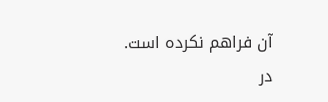آن فراهم نکرده است.
در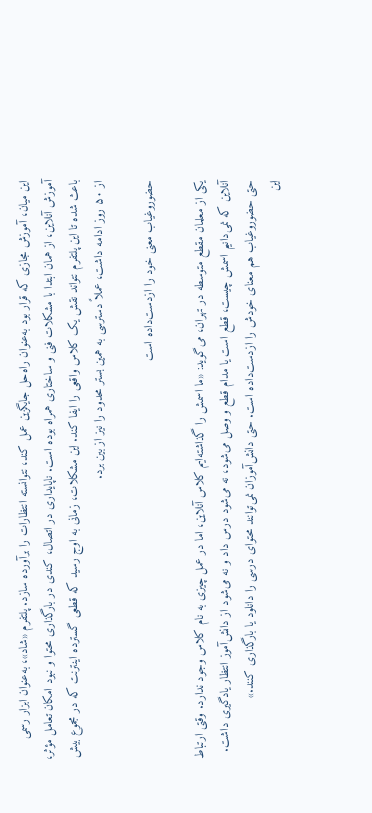این میان، آموزش مجازی که قرار بود به‌عنوان راه‌حل جایگزین عمل کند، نتوانسته انتظارات را برآورده سازد. پلتفرم «شاد»، به‌عنوان ابزار رسمی آموزش آنلاین، از همان ابتدا با مشکلات فنی و ساختاری همراه بوده است. ناپایداری در اتصال، کندی در بارگذاری محتوا و نبود امکان تعامل مؤثر، باعث شده تا این پلتفرم نتواند نقش یک کلاس واقعی را ایفا کند. این مشکلات، زمانی به اوج رسید که قطعی گسترده اینترنت که در مجموع بیش از ۵۰ روز ادامه داشت، عملاً دسترسی به همین بستر محدود را نیز از بین برد.

حضوروغیاب معنی خود را ازدست‌داده است

یکی از معلمان مقطع متوسطه در تهران، می‌گوید: «ما اسمش را گذاشته‌ایم کلاس آنلاین، اما در عمل چیزی به نام کلاس وجود ندارد. وقتی ارتباط آنلاین که نمی‌دانیم اسمش چیست، قطع است یا مدام قطع و وصل می‌شود، نه می‌شود درس داد و نه می‌شود از دانش‌آموز انتظار یادگیری داشت. حتی حضوروغیاب هم معنای خودش را ازدست‌داده است. حتی دانش‌آموزان نمی‌توانند محتوای درسی را دانلود یا بارگذاری کنند.»
این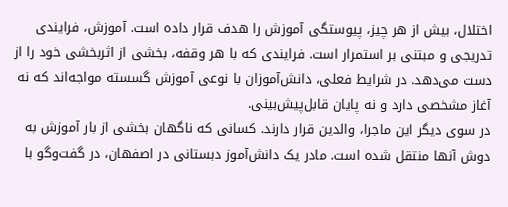اختلال، بیش از هر چیز، پیوستگی آموزش را هدف قرار داده است. آموزش، فرایندی تدریجی و مبتنی بر استمرار است. فرایندی که با هر وقفه، بخشی از اثربخشی خود را از دست می‌دهد. در شرایط فعلی، دانش‌آموزان با نوعی آموزش گسسته مواجه‌اند که نه آغاز مشخصی دارد و نه پایان قابل‌پیش‌بینی.
در سوی دیگر این ماجرا، والدین قرار دارند. کسانی که ناگهان بخشی از بار آموزش به دوش آنها منتقل شده است. مادر یک دانش‌آموز دبستانی در اصفهان، در گفت‌وگو با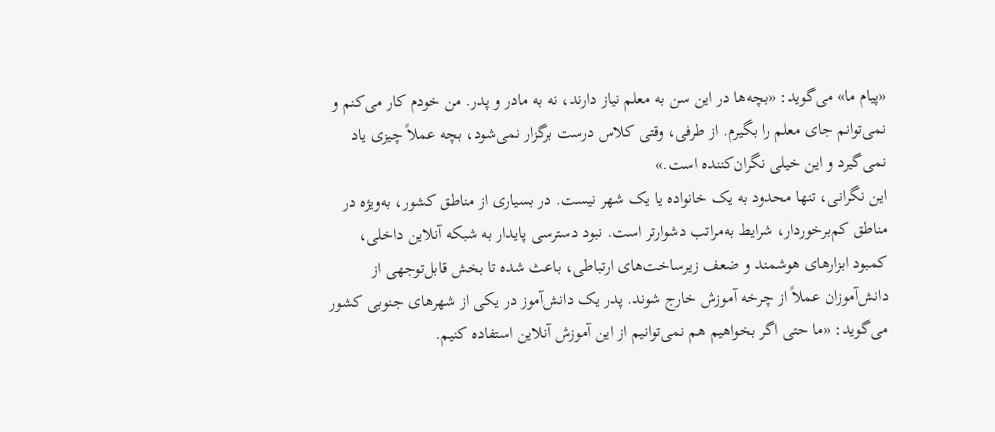«پیام ما» می‌گوید: «بچه‌ها در این سن به معلم نیاز دارند، نه به مادر و پدر. من خودم کار می‌کنم و نمی‌توانم جای معلم را بگیرم. از طرفی، وقتی کلاس درست برگزار نمی‌شود، بچه عملاً چیزی یاد نمی‌گیرد و این خیلی نگران‌کننده است.»
این نگرانی، تنها محدود به یک خانواده یا یک شهر نیست. در بسیاری از مناطق کشور، به‌ویژه در مناطق کم‌برخوردار، شرایط به‌مراتب دشوارتر است. نبود دسترسی پایدار به شبکه آنلاین داخلی، کمبود ابزارهای هوشمند و ضعف زیرساخت‌های ارتباطی، باعث شده تا بخش قابل‌توجهی از دانش‌آموزان عملاً از چرخه آموزش خارج شوند. پدر یک دانش‌آموز در یکی از شهرهای جنوبی کشور می‌گوید: «ما حتی اگر بخواهیم هم نمی‌توانیم از این آموزش آنلاین استفاده کنیم.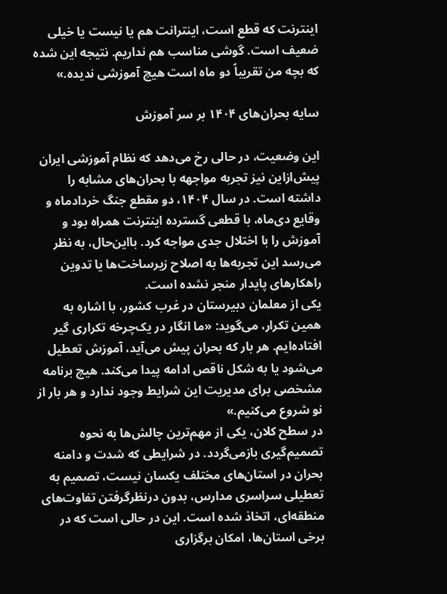اینترنت که قطع است، اینترانت هم یا نیست یا خیلی ضعیف است. گوشی مناسب هم نداریم. نتیجه این شده که بچه من تقریباً دو ماه است هیچ آموزشی ندیده.»

سایه بحران‌های ۱۴۰۴ بر سر آموزش

این وضعیت، در حالی رخ می‌دهد که نظام آموزشی ایران پیش‌ازاین نیز تجربه مواجهه با بحران‌های مشابه را داشته است. در سال ۱۴۰۴، دو مقطع جنگ خردادماه و وقایع دی‌ماه، با قطعی گسترده اینترنت همراه بود و آموزش را با اختلال جدی مواجه کرد. بااین‌حال، به نظر می‌رسد این تجربه‌ها به اصلاح زیرساخت‌ها یا تدوین راهکارهای پایدار منجر نشده است.
یکی از معلمان دبیرستان در غرب کشور، با اشاره به همین تکرار، می‌گوید: «ما انگار در یک‌چرخه تکراری گیر افتاده‌ایم. هر بار که بحران پیش می‌آید، آموزش تعطیل می‌شود یا به شکل ناقص ادامه پیدا می‌کند. هیچ برنامه مشخصی برای مدیریت این شرایط وجود ندارد و هر بار از نو شروع می‌کنیم.»
در سطح کلان، یکی از مهم‌ترین چالش‌ها به نحوه تصمیم‌گیری بازمی‌گردد. در شرایطی که شدت و دامنه بحران در استان‌های مختلف یکسان نیست، تصمیم به تعطیلی سراسری مدارس، بدون درنظرگرفتن تفاوت‌های منطقه‌ای، اتخاذ شده است. این در حالی است که در برخی استان‌ها، امکان برگزاری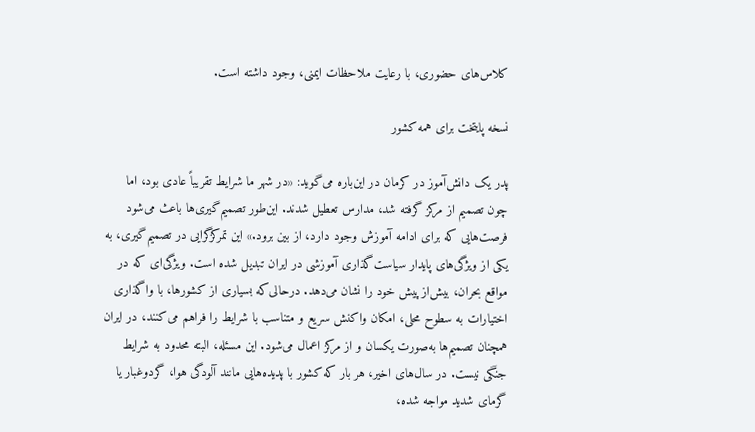کلاس‌های حضوری، با رعایت ملاحظات ایمنی، وجود داشته است.

نسخه پایتخت برای همه کشور

پدر یک دانش‌آموز در کرمان در این‌باره می‌گوید: «در شهر ما شرایط تقریباً عادی بود، اما چون تصمیم از مرکز گرفته شد، مدارس تعطیل شدند. این‌طور تصمیم‌گیری‌ها باعث می‌شود فرصت‌هایی که برای ادامه آموزش وجود دارد، از بین برود.» این تمرکزگرایی در تصمیم‌گیری، به یکی از ویژگی‌های پایدار سیاست‌گذاری آموزشی در ایران تبدیل شده است. ویژگی‌ای که در مواقع بحران، بیش‌ازپیش خود را نشان می‌دهد. درحالی‌که بسیاری از کشورها، با واگذاری اختیارات به سطوح محلی، امکان واکنش سریع و متناسب با شرایط را فراهم می‌کنند، در ایران همچنان تصمیم‌ها به‌صورت یکسان و از مرکز اعمال می‌شود. این مسئله، البته محدود به شرایط جنگی نیست. در سال‌های اخیر، هر بار که کشور با پدیده‌هایی مانند آلودگی هوا، گردوغبار یا گرمای شدید مواجه شده،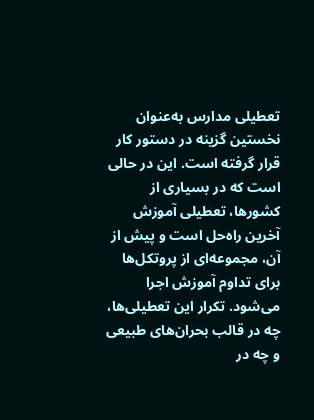تعطیلی مدارس به‌عنوان نخستین گزینه در دستور کار قرار گرفته است. این در حالی است که در بسیاری از کشورها، تعطیلی آموزش آخرین راه‌حل است و پیش از آن، مجموعه‌ای از پروتکل‌ها برای تداوم آموزش اجرا می‌شود. تکرار این تعطیلی‌ها، چه در قالب بحران‌های طبیعی و چه در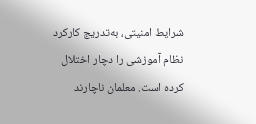شرایط امنیتی، به‌تدریج کارکرد نظام آموزشی را دچار اختلال کرده است. معلمان ناچارند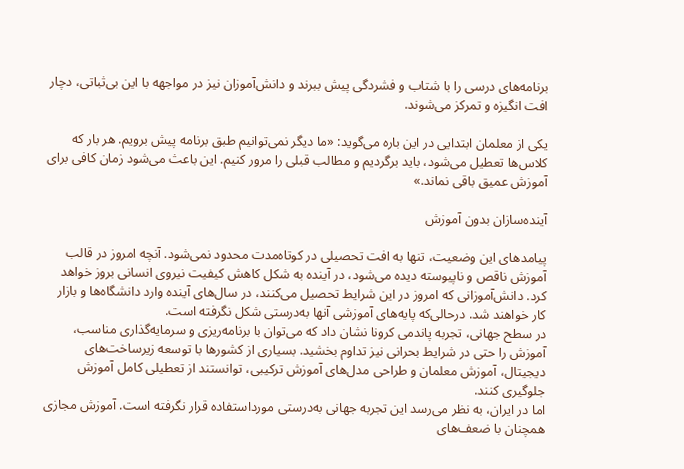برنامه‌های درسی را با شتاب و فشردگی پیش ببرند و دانش‌آموزان نیز در مواجهه با این بی‌ثباتی، دچار افت انگیزه و تمرکز می‌شوند.

یکی از معلمان ابتدایی در این باره می‌گوید: «ما دیگر نمی‌توانیم طبق برنامه پیش برویم. هر بار که کلاس‌ها تعطیل می‌شود، باید برگردیم و مطالب قبلی را مرور کنیم. این باعث می‌شود زمان کافی برای آموزش عمیق باقی نماند.»

آینده‌سازان بدون آموزش

پیامدهای این وضعیت، تنها به افت تحصیلی در کوتاه‌مدت محدود نمی‌شود. آنچه امروز در قالب آموزش ناقص و ناپیوسته دیده می‌شود، در آینده به شکل کاهش کیفیت نیروی انسانی بروز خواهد کرد. دانش‌آموزانی که امروز در این شرایط تحصیل می‌کنند، در سال‌های آینده وارد دانشگاه‌ها و بازار کار خواهند شد. درحالی‌که پایه‌های آموزشی آنها به‌درستی شکل نگرفته است.
در سطح جهانی، تجربه پاندمی کرونا نشان داد که می‌توان با برنامه‌ریزی و سرمایه‌گذاری مناسب، آموزش را حتی در شرایط بحرانی نیز تداوم بخشید. بسیاری از کشورها با توسعه زیرساخت‌های دیجیتال، آموزش معلمان و طراحی مدل‌های آموزش ترکیبی، توانستند از تعطیلی کامل آموزش جلوگیری کنند.
اما در ایران، به نظر می‌رسد این تجربه جهانی به‌درستی مورداستفاده قرار نگرفته است. آموزش مجازی همچنان با ضعف‌های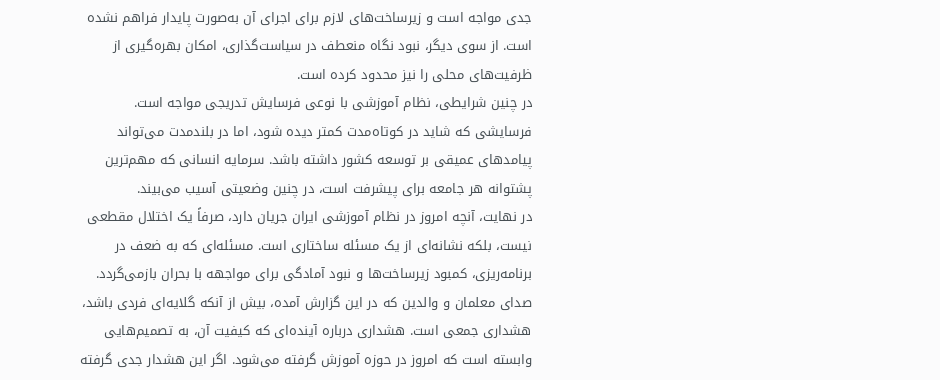جدی مواجه است و زیرساخت‌های لازم برای اجرای آن به‌صورت پایدار فراهم نشده است. از سوی دیگر، نبود نگاه منعطف در سیاست‌گذاری، امکان بهره‌گیری از ظرفیت‌های محلی را نیز محدود کرده است.
در چنین شرایطی، نظام آموزشی با نوعی فرسایش تدریجی مواجه است. فرسایشی که شاید در کوتاه‌مدت کمتر دیده شود، اما در بلندمدت می‌تواند پیامدهای عمیقی بر توسعه کشور داشته باشد. سرمایه انسانی که مهم‌ترین پشتوانه هر جامعه برای پیشرفت است، در چنین وضعیتی آسیب می‌بیند.
در نهایت، آنچه امروز در نظام آموزشی ایران جریان دارد، صرفاً یک اختلال مقطعی نیست، بلکه نشانه‌ای از یک مسئله ساختاری است. مسئله‌ای که به ضعف در برنامه‌ریزی، کمبود زیرساخت‌ها و نبود آمادگی برای مواجهه با بحران بازمی‌گردد.
صدای معلمان و والدین که در این گزارش آمده، بیش از آنکه گلایه‌ای فردی باشد، هشداری جمعی است. هشداری درباره آینده‌ای که کیفیت آن، به تصمیم‌هایی وابسته است که امروز در حوزه آموزش گرفته می‌شود. اگر این هشدار جدی گرفته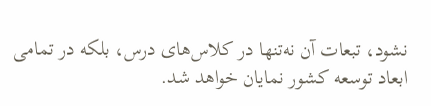نشود، تبعات آن نه‌تنها در کلاس‌های درس، بلکه در تمامی ابعاد توسعه کشور نمایان خواهد شد.